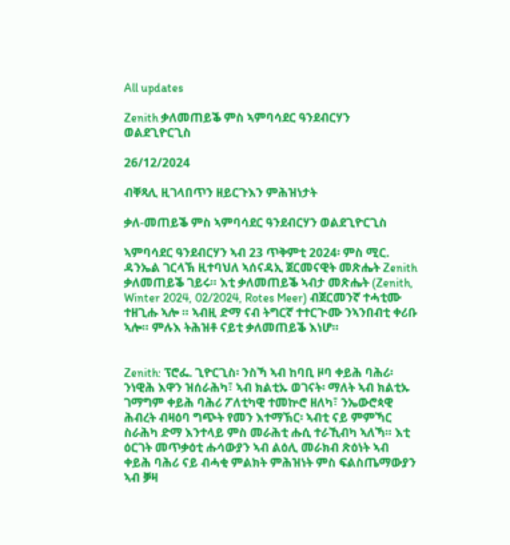All updates

Zenith ቃለመጠይቕ ምስ ኣምባሳደር ዓንደብርሃን ወልደጊዮርጊስ

26/12/2024

ብቐጻሊ ዚገላበጥን ዘይርጉእን ምሕዝነታት

ቃለ-መጠይቕ ምስ ኣምባሳደር ዓንደብርሃን ወልደጊዮርጊስ

ኣምባሳደር ዓንደብርሃን ኣብ 23 ጥቅምቲ 2024፡ ምስ ሚር. ዳንኤል ገርላኽ ዚተባህለ ኣሰናዳኢ ጀርመናዊት መጽሔት Zenith ቃለመጠይቕ ገይሩ። እቲ ቃለመጠይቕ ኣብታ መጽሔት (Zenith, Winter 2024, 02/2024, Rotes Meer) ብጀርመንኛ ተሓቲሙ ተዘጊሑ ኣሎ ። ኣብዚ ድማ ናብ ትግርኛ ተተርጒሙ ንኣንበብቲ ቀሪቡ ኣሎ። ምሉእ ትሕዝቶ ናይቲ ቃለመጠይቕ እነሆ።


Zenith: ፕሮፌ. ጊዮርጊስ፡ ንስኻ ኣብ ከባቢ ዞባ ቀይሕ ባሕሪ፡ ንነዊሕ እዋን ዝሰራሕካ፣ ኣብ ክልቲኡ ወገናት፡ ማለት ኣብ ክልቲኡ ገማግም ቀይሕ ባሕሪ ፖለቲካዊ ተመኵሮ ዘለካ፣ ንኤውሮጳዊ ሕብረት ብዛዕባ ግጭት የመን እተማኽር፡ ኣብቲ ናይ ምምኻር ስራሕካ ድማ እንተላይ ምስ መራሕቲ ሑሲ ተራኺብካ ኣለኻ። እቲ ዕርገት መጥቃዕቲ ሑሳውያን ኣብ ልዕሊ መራክብ ጽዕነት ኣብ ቀይሕ ባሕሪ ናይ ብሓቂ ምልክት ምሕዝነት ምስ ፍልስጤማውያን ኣብ ቓዛ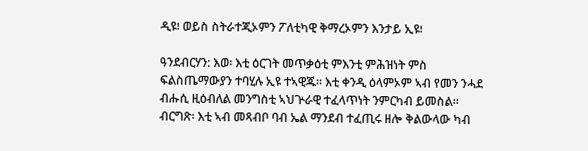ዲዩ፧ ወይስ ስትራተጂኦምን ፖለቲካዊ ቅማረኦምን እንታይ ኢዩ፧

ዓንደብርሃን: እወ፡ እቲ ዕርገት መጥቃዕቲ ምእንቲ ምሕዝነት ምስ ፍልስጤማውያን ተባሂሉ ኢዩ ተኣዊጁ። እቲ ቀንዲ ዕላምኦም ኣብ የመን ንሓደ ብሑሲ ዚዕብለል መንግስቲ ኣህጕራዊ ተፈላጥነት ንምርካብ ይመስል። ብርግጽ፡ እቲ ኣብ መጻብቦ ባብ ኤል ማንደብ ተፈጢሩ ዘሎ ቅልውላው ካብ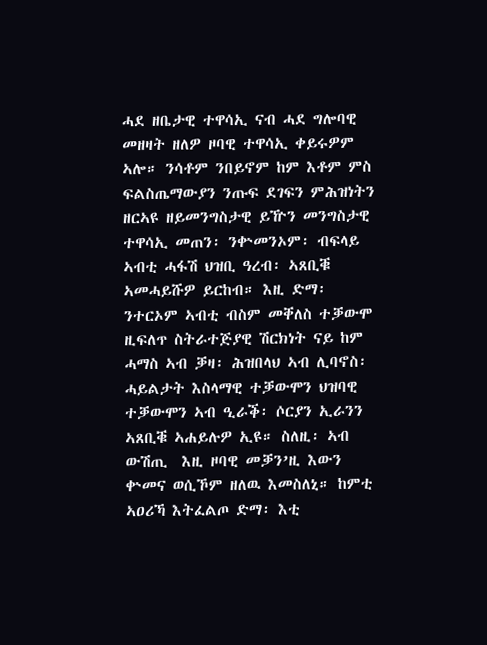ሓደ ዘቤታዊ ተዋሳኢ ናብ ሓደ ግሎባዊ መዘዛት ዘለዎ ዞባዊ ተዋሳኢ ቀይሩዎም ኣሎ። ንሳቶም ንበይኖም ከም እቶም ምስ ፍልስጤማውያን ንጡፍ ደገፍን ምሕዝነትን ዘርኣዩ ዘይመንግስታዊ ይዅን መንግስታዊ ተዋሳኢ መጠን፡ ንቍመንኦም፡ ብፍላይ ኣብቲ ሓፋሽ ህዝቢ ዓረብ፡ ኣጸቢቑ ኣመሓይሹዎ ይርከብ። እዚ ድማ፡ ንተርኦም ኣብቲ ብስም መቐለስ ተቓውሞ ዚፍለጥ ስትራተጅያዊ ሽርክነት ናይ ከም ሓማስ ኣብ ቓዛ፡ ሕዝበላህ ኣብ ሊባኖስ፡ ሓይልታት እስላማዊ ተቓውሞን ህዝባዊ ተቓውሞን ኣብ ዒራቕ፡ ሶርያን ኢራንን ኣጸቢቑ ኣሐይሉዎ ኢዩ። ስለዚ፡ ኣብ ውሽጢ  እዚ ዞባዊ መቓን’ዚ እውን ቍመና ወሲኾም ዘለዉ እመስለኒ። ከምቲ ኣዐሪኻ እትፈልጦ ድማ፡ እቲ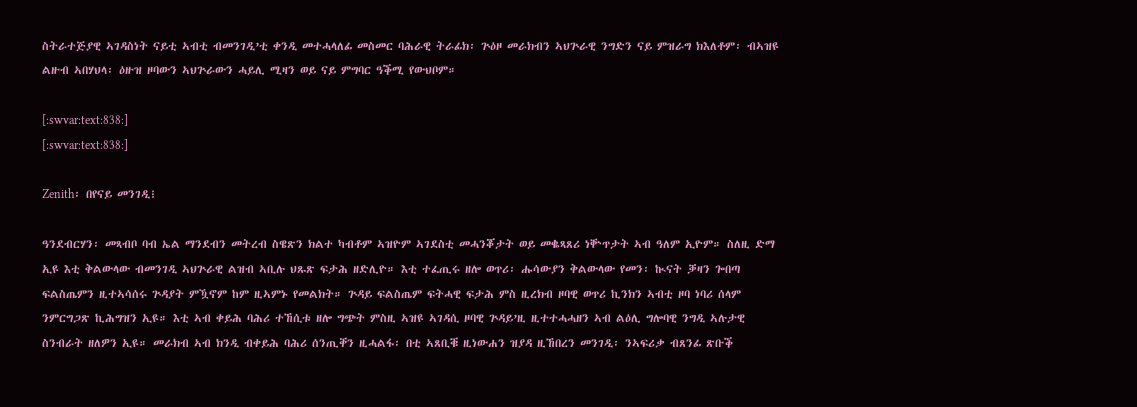ስትራተጅያዊ ኣገዳስነት ናይቲ ኣብቲ ብመንገዲ’ቲ ቀንዲ መተሓላለፊ መስመር ባሕራዊ ትራፊክ፡ ጕዕዞ መራክብን ኣህጕራዊ ንግድን ናይ ምዝራግ ክእለቶም፡ ብኣዝዩ ልዙብ ኣበሃህላ፡ ዕዙዝ ዞባውን ኣህጕራውን ሓይሊ ሚዛን ወይ ናይ ምግባር ዓቕሚ የውህቦም።

[:swvar:text:838:]
[:swvar:text:838:]

Zenith፡ በየናይ መንገዲ፧

ዓንደብርሃን፡ መጻብቦ ባብ ኤል ማንደብን መትረብ ስዌጽን ክልተ ካብቶም ኣዝዮም ኣገደስቲ መሓንቖታት ወይ መቈጻጸሪ ነቝጥታት ኣብ ዓለም ኢዮም። ስለዚ ድማ ኢዩ እቲ ቅልውላው ብመንገዲ ኣህጕራዊ ልዝብ ኣቢሉ ህጹጽ ፍታሕ ዘድሊዮ። እቲ ተፈጢሩ ዘሎ ወጥሪ፡ ሑሳውያን ቅልውላው የመን፡ ኲናት ቓዛን ጐበጣ ፍልስጤምን ዚተኣሳሰሩ ጕዳያት ምዃኖም ከም ዚኣምኑ የመልክት። ጕዳይ ፍልስጤም ፍትሓዊ ፍታሕ ምስ ዚረክብ ዞባዊ ወጥሪ ኪንክን ኣብቲ ዞባ ነባሪ ሰላም ንምርግጋጽ ኪሕግዝን ኢዩ። እቲ ኣብ ቀይሕ ባሕሪ ተኸሲቱ ዘሎ ግጭት ምስዚ ኣዝዩ ኣገዳሲ ዞባዊ ጕዳይ’ዚ ዚተተሓሓዘን ኣብ ልዕሊ ግሎባዊ ንግዲ ኣሉታዊ ስንብራት ዘለዎን ኢዩ። መራክብ ኣብ ክንዲ ብቀይሕ ባሕሪ ሰንጢቐን ዚሓልፋ፡ በቲ ኣጸቢቑ ዚነውሐን ዝያዳ ዚኸበረን መንገዲ፡ ንኣፍሪቃ ብጸንፊ ጽቡቕ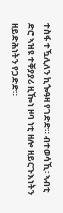ተስፋ ተዃሊለን ኪጐዓዛ የገድድ። ብተወሳኺ፡ ኣብቲ ድሮ ኣዝዩ ተቐያያሪ ዚዀነ ዞባ ነቲ ዘሎ ዘይርጉእነትን ዘይድሕነትን የጋድድ።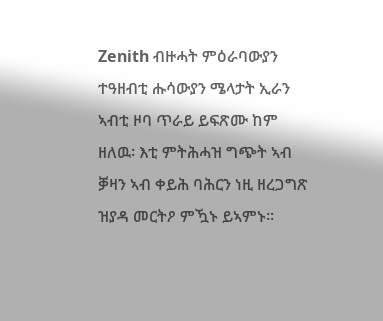Zenith ብዙሓት ምዕራባውያን ተዓዘብቲ ሑሳውያን ሜላታት ኢራን ኣብቲ ዞባ ጥራይ ይፍጽሙ ከም ዘለዉ፡ እቲ ምትሕሓዝ ግጭት ኣብ ቓዛን ኣብ ቀይሕ ባሕርን ነዚ ዘረጋግጽ ዝያዳ መርትዖ ምዃኑ ይኣምኑ።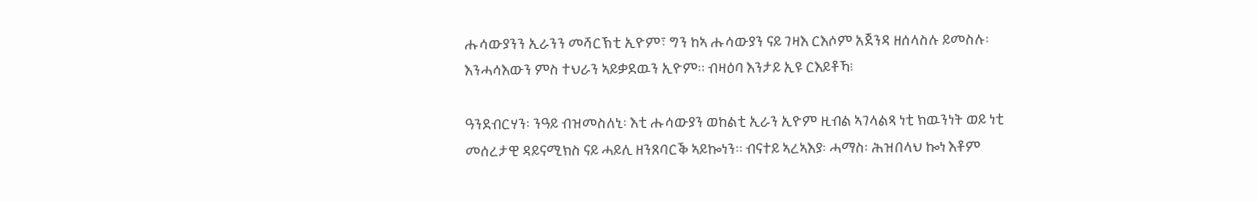ሑሳውያንን ኢራንን መሻርኽቲ ኢዮም፣ ግን ከኣ ሑሳውያን ናይ ገዛእ ርእሶም አጀንዳ ዘሰላስሉ ይመስሉ፡ እንሓሳእውን ምስ ተህራን ኣይቃደዉን ኢዮም። ብዛዕባ እንታይ ኢዩ ርእይቶኻ፧

ዓንደብርሃን፡ ንዓይ ብዝመስለኒ፡ እቲ ሑሳውያን ወከልቲ ኢራን ኢዮም ዚብል ኣገላልጻ ነቲ ክዉንነት ወይ ነቲ መሰረታዊ ዳይናሚክስ ናይ ሓይሊ ዘንጸባርቕ ኣይኰነን። ብናተይ ኣረኣእያ፡ ሓማስ፡ ሕዝበላህ ኰነ እቶም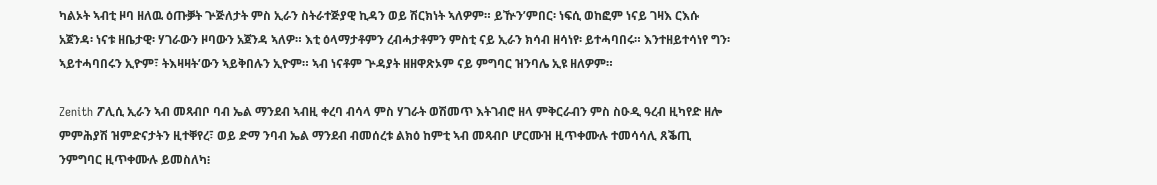ካልኦት ኣብቲ ዞባ ዘለዉ ዕጡቓት ጕጅለታት ምስ ኢራን ስትራተጅያዊ ኪዳን ወይ ሽርክነት ኣለዎም። ይዅን’ምበር፡ ነፍሲ ወከፎም ነናይ ገዛእ ርእሱ አጀንዳ፡ ነናቱ ዘቤታዊ፡ ሃገራውን ዞባውን አጀንዳ ኣለዎ። እቲ ዕላማታቶምን ረብሓታቶምን ምስቲ ናይ ኢራን ክሳብ ዘሳነየ፡ ይተሓባበሩ። እንተዘይተሳነየ ግን፡ ኣይተሓባበሩን ኢዮም፣ ትእዛዛት’ውን ኣይቅበሉን ኢዮም። ኣብ ነናቶም ጕዳያት ዘዘዋጽኦም ናይ ምግባር ዝንባሌ ኢዩ ዘለዎም።

Zenith ፖሊሲ ኢራን ኣብ መጻብቦ ባብ ኤል ማንደብ ኣብዚ ቀረባ ብሳላ ምስ ሃገራት ወሽመጥ እትገብሮ ዘላ ምቅርራብን ምስ ስዑዲ ዓረብ ዚካየድ ዘሎ ምምሕያሽ ዝምድናታትን ዚተቐየረ፣ ወይ ድማ ንባብ ኤል ማንደብ ብመሰረቱ ልክዕ ከምቲ ኣብ መጻብቦ ሆርሙዝ ዚጥቀሙሉ ተመሳሳሊ ጸቕጢ ንምግባር ዚጥቀሙሉ ይመስለካ፧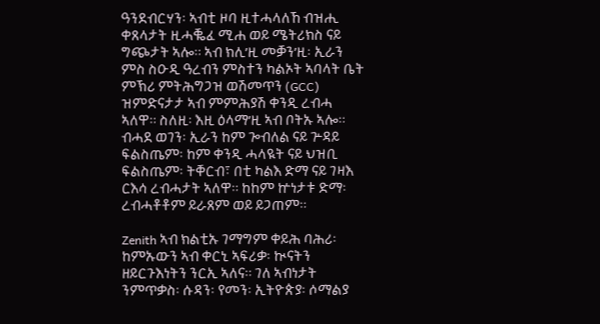ዓንደብርሃን፡ ኣብቲ ዞባ ዚተሓላለኸ ብዝሒ ቀጸላታት ዚሓቘፈ ሚሐ ወይ ሜትሪክስ ናይ ግጭታት ኣሎ። ኣብ ክሊ’ዚ መቓን’ዚ፡ ኢራን ምስ ስዑዲ ዓረብን ምስተን ካልኦት ኣባላት ቤት ምኽሪ ምትሕግጋዝ ወሽመጥን (GCC) ዝምድናታታ ኣብ ምምሕያሽ ቀንዲ ረብሓ ኣለዋ። ስለዚ፡ እዚ ዕላማ’ዚ ኣብ ቦትኡ ኣሎ። ብሓደ ወገን፡ ኢራን ከም ጐብለል ናይ ጕዳይ ፍልስጤም፡ ከም ቀንዲ ሓላዪት ናይ ህዝቢ ፍልስጤም፡ ትቐርብ፣ በቲ ካልእ ድማ ናይ ገዛእ ርእሳ ረብሓታት ኣለዋ። ከከም ኵነታቱ ድማ፡ ረብሓቶቶም ይራጸም ወይ ይጋጠም።

Zenith ኣብ ክልቲኡ ገማግም ቀይሕ ባሕሪ፡ ከምኡውን ኣብ ቀርኒ ኣፍሪቃ፡ ኲናትን ዘይርጉእነትን ንርኢ ኣለና። ገለ ኣብነታት ንምጥቃስ፡ ሱዳን፡ የመን፡ ኢትዮጵያ፡ ሶማልያ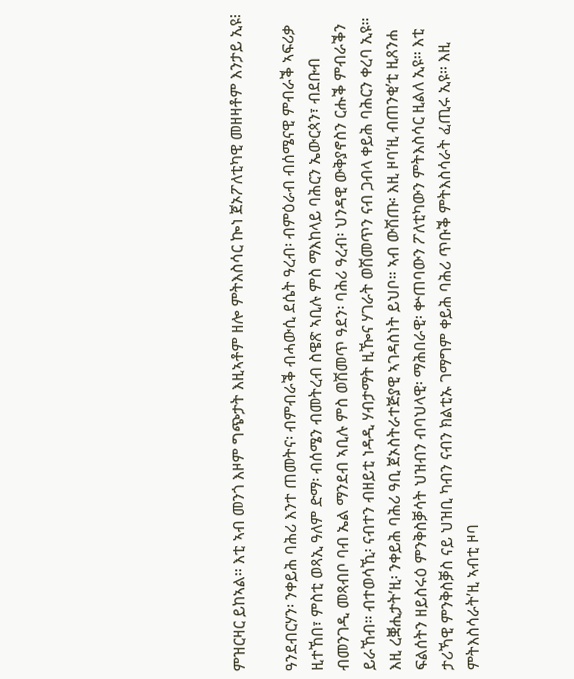ምዝርዛር ይከኣል። እቲ ኣብ መንጎ እዞም ግጭታት እዚኣቶም ዘሎ ምትእስሳር ኰነ ጀኦፖለቲካዊ መዘዛቶም እንታይ ኢዩ፧

ዓንደብርሃን፡ ንቀይሕ ባሕሪ እንተ ጠመትና፡ ብምብራቕ ብሓውሲ ደሴት ዓረብ፡ ብምዕራብ ብሰሜናዊ ምብራቕ ኣፍሪቃ ዚተኸበ፣ ምስቲ ወጻኢ ዓለም ድማ፡ ብሰሜን ብመትረብ ስዌጽ ኣቢሉ ምስ ማእከላይ ባሕርን ኤውርጳን፣ ብደቡብ ብመንገዲ መጻብቦ ባብ ኤል ማንደብ ኣቢሉ ምስ ወሽመጥ ዓደን፡ ባሕሪ ዓረብ፡ ህንዳዊ ውቅያኖስን ርሑቕ ምብራቕን ይራኸብ። ብተወሳኺ፡ ናብተን ብዘይቲ ነዳዲ ሃብታማት ዚዀና ሃገራት ወሽመጥን ናብ ጋብላ ቀይሕ ባሕርን ቀረባ ኢዩ። እዚ ረቛሒታት’ዚ፡ ንቀይሕ ባሕሪ ዓቢ ጀኦስትራተጅያዊ ኣገዳስነት ይህቦ። ኣብ ውሽጡ፡ እዚ ዞባ’ዚ ብጠንቂ’ቲ ዚጸንሐ ፍልሰትን ዘይስሩዕ ምንቅስቓሳት ህዝብን ብባህላዊ፡ ማሕበራዊ፡ ቍጠባውን ፖለቲካውን ምትእስሳር ዚልለ ኢዩ። እቲ ታሪኻዊ ምንቅስቓስ ናይ ህዝቢ ካብን ናብን ክልቲኡ ገማግም ቀይሕ ባሕሪ ጥቡቕ ምትእስሳራት ፈጢሩ ኢዩ። እዚ ምትእስሳራት’ዚ ኣብቲ ዞባ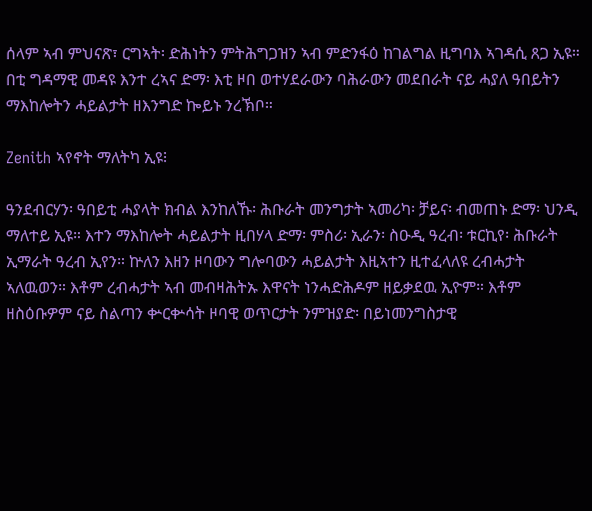ሰላም ኣብ ምህናጽ፣ ርግኣት፡ ድሕነትን ምትሕግጋዝን ኣብ ምድንፋዕ ከገልግል ዚግባእ ኣገዳሲ ጸጋ ኢዩ። በቲ ግዳማዊ መዳዩ እንተ ረኣና ድማ፡ እቲ ዞበ ወተሃደራውን ባሕራውን መደበራት ናይ ሓያለ ዓበይትን ማእከሎትን ሓይልታት ዘእንግድ ኰይኑ ንረኽቦ።

Zenith ኣየኖት ማለትካ ኢዩ፧

ዓንደብርሃን፡ ዓበይቲ ሓያላት ክብል እንከለኹ፡ ሕቡራት መንግታት ኣመሪካ፡ ቻይና፡ ብመጠኑ ድማ፡ ህንዲ ማለተይ ኢዩ። እተን ማእከሎት ሓይልታት ዚበሃላ ድማ፡ ምስሪ፡ ኢራን፡ ስዑዲ ዓረብ፡ ቱርኪየ፡ ሕቡራት ኢማራት ዓረብ ኢየን። ኵለን እዘን ዞባውን ግሎባውን ሓይልታት እዚኣተን ዚተፈላለዩ ረብሓታት ኣለዉወን። እቶም ረብሓታት ኣብ መብዛሕትኡ እዋናት ነንሓድሕዶም ዘይቃደዉ ኢዮም። እቶም ዘስዕቡዎም ናይ ስልጣን ቍርቍሳት ዞባዊ ወጥርታት ንምዝያድ፡ በይነመንግስታዊ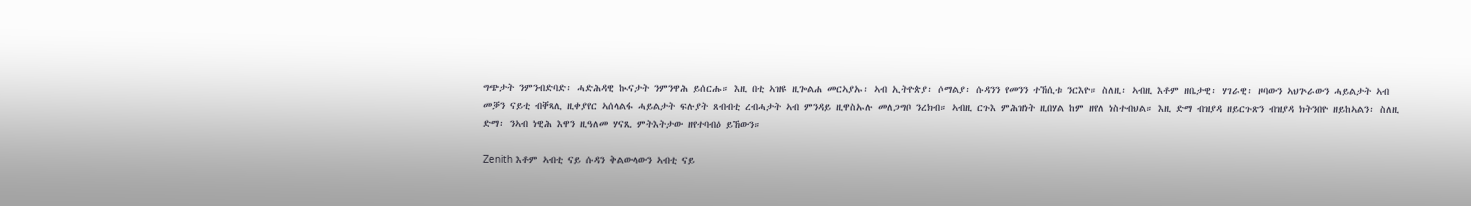ግጭታት ንምንብድባድ፡ ሓድሕዳዊ ኲናታት ንምንዋሕ ይሰርሑ። እዚ በቲ ኣዝዩ ዚጐልሐ መርኣያኡ፡ ኣብ ኢትዮጵያ፡ ሶማልያ፡ ሱዳንን የመንን ተኸሲቱ ንርእዮ። ስለዚ፡ ኣብዚ እቶም ዘቤታዊ፡ ሃገራዊ፡ ዞባውን ኣህጕራውን ሓይልታት ኣብ መቓን ናይቲ ብቐጻሊ ዚቀያየር ኣሰላልፋ ሓይልታት ፍሉያት ጸብብቲ ረብሓታት ኣብ ምንዳይ ዚዋስኡሉ መለጋግቦ ንረክብ። ኣብዚ ርጉእ ምሕዝነት ዚበሃል ከም ዘየለ ነስተብህል። እዚ ድማ ብዝያዳ ዘይርጉጽን ብዝያዳ ክትንበዮ ዘይከኣልን፡ ስለዚ ድማ፡ ንኣብ ነዊሕ እዋን ዚዓለመ ሃናጺ ምትእትታው ዘየተባብዕ ይኸውን።

Zenith እቶም ኣብቲ ናይ ሱዳን ቅልውላውን ኣብቲ ናይ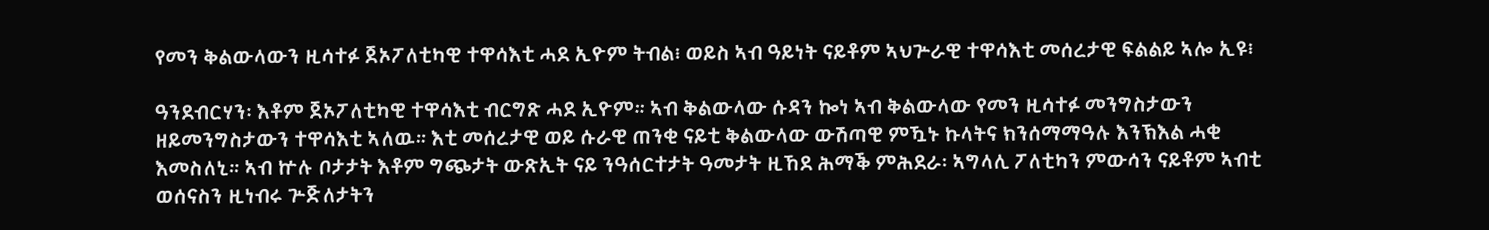የመን ቅልውላውን ዚሳተፉ ጀኦፖለቲካዊ ተዋሳእቲ ሓደ ኢዮም ትብል፧ ወይስ ኣብ ዓይነት ናይቶም ኣህጕራዊ ተዋሳእቲ መሰረታዊ ፍልልይ ኣሎ ኢዩ፧

ዓንደብርሃን፡ እቶም ጀኦፖለቲካዊ ተዋሳእቲ ብርግጽ ሓደ ኢዮም። ኣብ ቅልውላው ሱዳን ኰነ ኣብ ቅልውላው የመን ዚሳተፉ መንግስታውን ዘይመንግስታውን ተዋሳእቲ ኣለዉ። እቲ መሰረታዊ ወይ ሱራዊ ጠንቂ ናይቲ ቅልውላው ውሽጣዊ ምዃኑ ኩላትና ክንሰማማዓሉ እንኽእል ሓቂ እመስለኒ። ኣብ ኵሉ ቦታታት እቶም ግጭታት ውጽኢት ናይ ንዓሰርተታት ዓመታት ዚኸደ ሕማቕ ምሕደራ፡ ኣግላሊ ፖለቲካን ምውሳን ናይቶም ኣብቲ ወሰናስን ዚነብሩ ጕጅለታትን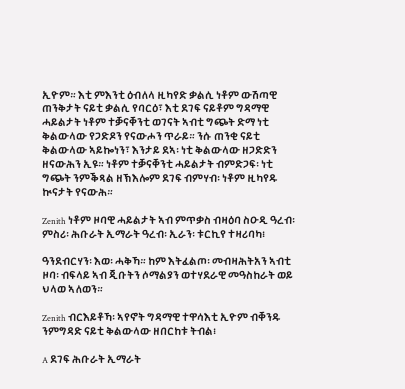ኢዮም። እቲ ምእንቲ ዕብለላ ዚካየድ ቃልሲ ነቶም ውሽጣዊ ጠንቅታት ናይቲ ቃልሲ የባርዕ፣ እቲ ደገፍ ናይቶም ግዳማዊ ሓይልታት ነቶም ተቓናቐንቲ ወገናት ኣብቲ ግጭት ድማ ነቲ ቅልውላው የጋድዶን የናውሖን ጥራይ። ንሱ ጠንቂ ናይቲ ቅልውላው ኣይኰነን፣ እንታይ ደኣ፡ ነቲ ቅልውላው ዘጋድድን ዘናውሕን ኢዩ። ነቶም ተቓናቐንቲ ሓይልታት ብምድጋፍ፡ ነቲ ግጭት ንምቕጻል ዘኽእሎም ደገፍ ብምሃብ፡ ነቶም ዚካየዱ ኲናታት የናውሕ።

Zenith ነቶም ዞባዊ ሓይልታት ኣብ ምጥቃስ ብዛዕባ ስዑዲ ዓረብ፡ ምስሪ፡ ሕቡራት ኢማራት ዓረብ፡ ኢራን፡ ቱርኪየ ተዛሪባካ፧

ዓንደብርሃን፡ እወ፡ ሓቅኻ። ከም እትፈልጦ፡ መብዛሕትአን ኣብቲ ዞባ፡ ብፍላይ ኣብ ጂቡትን ሶማልያን ወተሃደራዊ መዓስከራት ወይ ህላወ ኣለወን።

Zenith ብርእይቶኻ፡ ኣየኖት ግዳማዊ ተዋሳእቲ ኢዮም ብቐንዱ ንምግዳድ ናይቲ ቅልውላው ዘበርከቱ ትብል፧

A ደገፍ ሕቡራት ኢማራት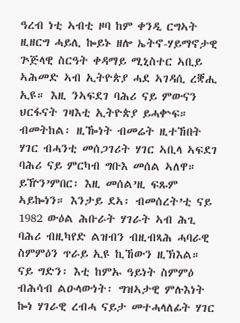ዓረብ ነቲ ኣብቲ ዞባ ከም ቀንዲ ርግኣት ዚዘርግ ሓይሊ ኰይኑ ዘሎ ኤትኖ-ሃይማኖታዊ ጕጅላዊ ስርዓት ቀዳማይ ሚኒስተር ኣቢይ ኣሕመድ ኣብ ኢትዮጵያ ሓደ ኣገዳሲ ረቛሒ ኢዩ። እዚ ንኣፍደገ ባሕሪ ናይ ምውናን ህርፋናት ገዛእቲ ኢትዮጵያ ይሓቍፍ። ብመትከል፡ ዚዀነት ብመሬት ዚተኸበት ሃገር ብሓንቲ መሰጋገሪት ሃገር ኣቢላ ኣፍደገ ባሕሪ ናይ ምርካብ ግቡእ መሰል ኣለዋ። ይዅን’ምበር፡ እዚ መሰል’ዚ ፍጹም ኣይኰነን። እንታይ ደኣ፡ ብመሰረት’ቲ ናይ 1982 ውዕል ሕቡራት ሃገራት ኣብ ሕጊ ባሕሪ ብዚካየድ ልዝብን ብዚብጻሕ ሓባራዊ ስምምዕን ጥራይ ኢዩ ኪኸውን ዚኽእል። ናይ ግድን፡ እቲ ከምኡ ዓይነት ስምምዕ ብሕሳብ ልዑላውነት፡ ግዝኣታዊ ምሉእነት ኰነ ሃገራዊ ረብሓ ናይታ መተሓላለፊት ሃገር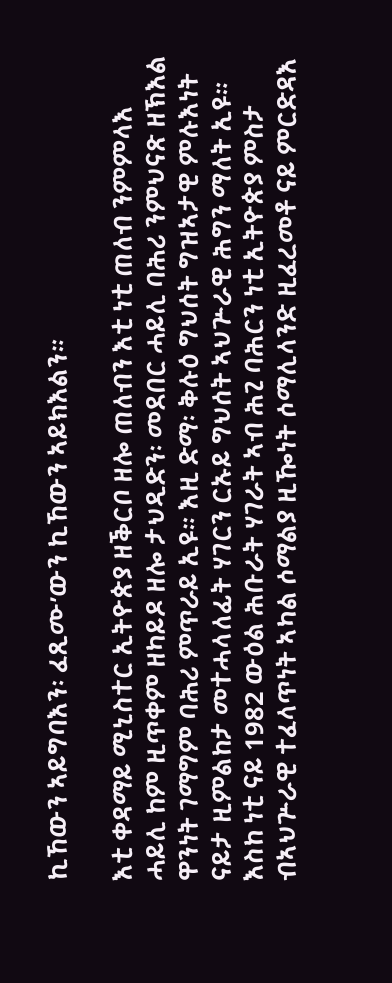ኪኸውን ኣይግባእን፡ ፈጺሙ’ውን ኪኸውን ኣይክእልን።

እቲ ቀዳማይ ሚኒስተር ኢትዮጵያ ዘቕርቦ ዘሎ ጠለብን እቲ ነቲ ጠለብ ንምምላእ ሓይሊ ከም ዚጥቀም ዘካይዶ ዘሎ ታህዲድን፡ መደበር ሓይሊ ባሕሪ ንምህናጽ ዘኽእል ዋንነት ገማግም ባሕሪ ምጥራይ ኢዩ። እዚ ድማ፡ ቅሉዕ ግህሰት ግዝኣታዊ ምሉእነት ናይታ ዚምልከታ መተሓላለፊት ሃገርን ርኡይ ግህሰት ኣህጕራዊ ሕግን ማለት ኢዩ። እስከ ነቲ ናይ 1982 ውዕል ሕቡራት ሃገራት ኣብ ሕጊ ባሕርን ነቲ ኢትዮጵያ ምስታ ብኣህጕራዊ ተፈላጥነት ኣካል ሶማልያ ዚዀነት ሶማሊላንድ ዚፈረመቶ ናይ ምርድዳእ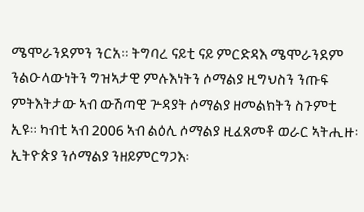ሜሞራንደምን ንርአ። ትግባረ ናይቲ ናይ ምርድዳእ ሜሞራንደም ንልዑላውነትን ግዝኣታዊ ምሉእነትን ሶማልያ ዚግህስን ንጡፍ ምትእትታው ኣብ ውሽጣዊ ጕዳያት ሶማልያ ዘመልክትን ስጉምቲ ኢዩ። ካብቲ ኣብ 2006 ኣብ ልዕሊ ሶማልያ ዚፈጸመቶ ወራር ኣትሒዙ፡ ኢትዮጵያ ንሶማልያ ንዘይምርግጋእ፡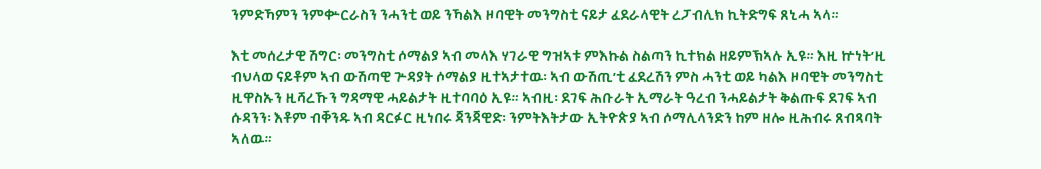ንምድኻምን ንምቍርራስን ንሓንቲ ወይ ንኻልእ ዞባዊት መንግስቲ ናይታ ፈደራላዊት ረፓብሊክ ኪትድግፍ ጸኒሓ ኣላ።

እቲ መሰረታዊ ሽግር፡ መንግስቲ ሶማልያ ኣብ መላእ ሃገራዊ ግዝኣቱ ምእኩል ስልጣን ኪተክል ዘይምኽኣሉ ኢዩ። እዚ ኵነት’ዚ ብህላወ ናይቶም ኣብ ውሽጣዊ ጕዳያት ሶማልያ ዚተኣታተዉ፡ ኣብ ውሽጢ’ቲ ፈደረሽን ምስ ሓንቲ ወይ ካልእ ዞባዊት መንግስቲ ዚዋስኡን ዚሻረኹን ግዳማዊ ሓይልታት ዚተባባዕ ኢዩ። ኣብዚ፡ ደገፍ ሕቡራት ኢማራት ዓረብ ንሓይልታት ቅልጡፍ ደገፍ ኣብ ሱዳንን፡ እቶም ብቐንዱ ኣብ ዳርፉር ዚነበሩ ጃንጃዊድ፡ ንምትእትታው ኢትዮጵያ ኣብ ሶማሊላንድን ከም ዘሎ ዚሕብሩ ጸብጻባት ኣለዉ።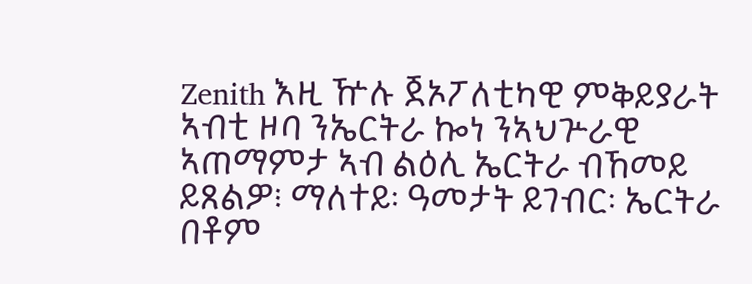Zenith እዚ ዅሉ ጀኦፖለቲካዊ ምቅይያራት ኣብቲ ዞባ ንኤርትራ ኰነ ንኣህጕራዊ ኣጠማምታ ኣብ ልዕሊ ኤርትራ ብኸመይ ይጸልዎ፧ ማለተይ፡ ዓመታት ይገብር፡ ኤርትራ በቶም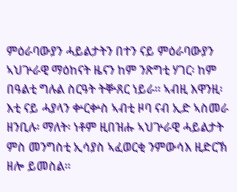ምዕራባውያን ሓይልታትን በተን ናይ ምዕራባውያን ኣህጕራዊ ማዕከናት ዜናን ከም ንጽግቲ ሃገር፡ ከም በዓልቲ ግሉል ስርዓት ትቝጸር ነይራ። ኣብዚ እዋንዚ፡ እቲ ናይ ሓያላን ቍርቍስ ኣብቲ ዞባ ናብ ኢድ ኣስመራ ዘንቢሉ፡ ማለት፡ ነቶም ዚበዝሑ ኣህጕራዊ ሓይልታት ምስ መንግስቲ ኢሳያስ ኣፈወርቂ ንምውሳእ ዚድርኽ ዘሎ ይመስል።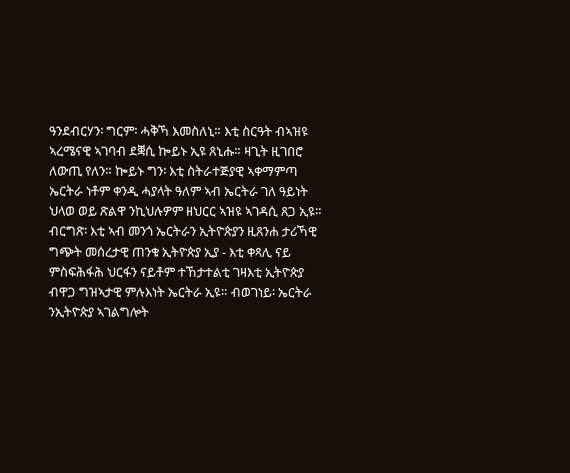ዓንደብርሃን፡ ግርም፡ ሓቅኻ እመስለኒ። እቲ ስርዓት ብኣዝዩ ኣረሜናዊ ኣገባብ ደቛሲ ኰይኑ ኢዩ ጸኒሑ። ዛጊት ዚገበሮ ለውጢ የለን። ኰይኑ ግን፡ እቲ ስትራተጅያዊ ኣቀማምጣ ኤርትራ ነቶም ቀንዲ ሓያላት ዓለም ኣብ ኤርትራ ገለ ዓይነት ህላወ ወይ ጽልዋ ንኪህሉዎም ዘህርር ኣዝዩ ኣገዳሲ ጸጋ ኢዩ። ብርግጽ፡ እቲ ኣብ መንጎ ኤርትራን ኢትዮጵያን ዚጸንሐ ታሪኻዊ ግጭት መሰረታዊ ጠንቁ ኢትዮጵያ ኢያ - እቲ ቀጻሊ ናይ ምስፍሕፋሕ ህርፋን ናይቶም ተኸታተልቲ ገዛእቲ ኢትዮጵያ ብዋጋ ግዝኣታዊ ምሉእነት ኤርትራ ኢዩ። ብወገነይ፡ ኤርትራ ንኢትዮጵያ ኣገልግሎት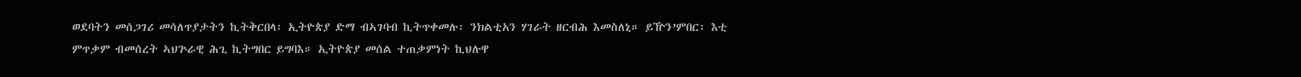ወደባትን መሰጋገሪ መሳለጥያታትን ኪትቅርበላ፡ ኢትዮጵያ ድማ ብኣገባብ ኪትጥቀመሉ፡ ንክልቲአን ሃገራት ዘርብሕ እመስለኒ። ይዅን’ምበር፡ እቲ ምጥቃም ብመሰረት ኣህጕራዊ ሕጊ ኪትግበር ይግባእ። ኢትዮጵያ መሰል ተጠቃምነት ኪህሉዋ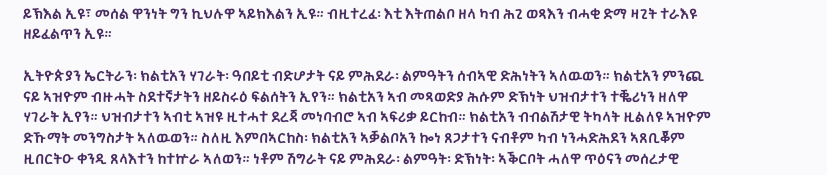ይኽእል ኢዩ፣ መሰል ዋንነት ግን ኪህሉዋ ኣይክእልን ኢዩ። ብዚተረፈ፡ እቲ እትጠልቦ ዘላ ካብ ሕጊ ወጻእን ብሓቂ ድማ ዛጊት ተራእዩ ዘይፈልጥን ኢዩ።

ኢትዮጵያን ኤርትራን፡ ክልቲአን ሃገራት፡ ዓበይቲ ብድሆታት ናይ ምሕደራ፡ ልምዓትን ሰብኣዊ ድሕነትን ኣለዉወን። ክልቲአን ምንጪ ናይ ኣዝዮም ብዙሓት ስደተኛታትን ዘይስሩዕ ፍልሰትን ኢየን። ክልቲአን ኣብ መጻወድያ ሕሱም ድኽነት ህዝብታተን ተቘሪነን ዘለዋ ሃገራት ኢየን። ህዝብታተን ኣብቲ ኣዝዩ ዚተሓተ ደረጃ መነባብሮ ኣብ ኣፍሪቃ ይርከብ። ክልቲአን ብብልሽታዊ ትካላት ዚልለዩ ኣዝዮም ድኹማት መንግስታት ኣለዉወን። ስለዚ እምበኣርከስ፡ ክልቲአን ኣቓልቦአን ኰነ ጸጋታተን ናብቶም ካብ ነንሓድሕደን ኣጸቢቖም ዚበርትዑ ቀንዲ ጸላእተን ከተኵራ ኣለወን። ነቶም ሽግራት ናይ ምሕደራ፡ ልምዓት፡ ድኽነት፡ ኣቕርቦት ሓለዋ ጥዕናን መሰረታዊ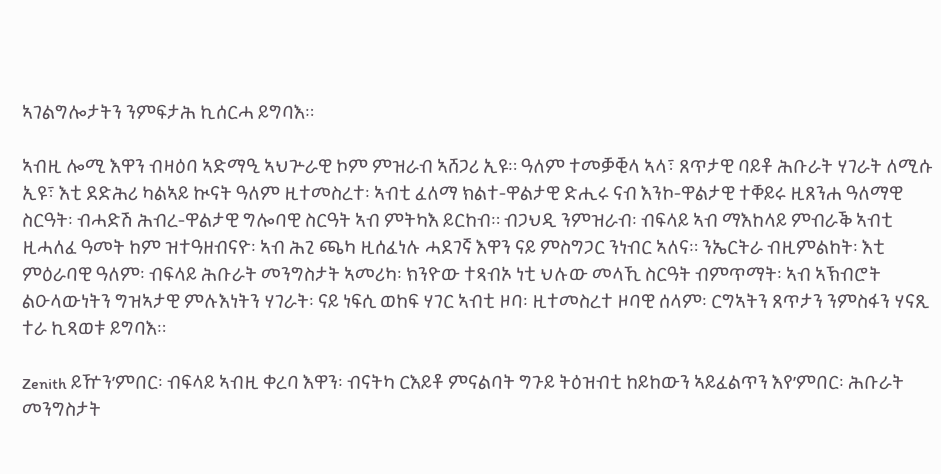ኣገልግሎታትን ንምፍታሕ ኪሰርሓ ይግባእ።

ኣብዚ ሎሚ እዋን ብዛዕባ ኣድማዒ ኣህጕራዊ ኮም ምዝራብ ኣሸጋሪ ኢዩ። ዓለም ተመቓቒላ ኣላ፣ ጸጥታዊ ባይቶ ሕቡራት ሃገራት ለሚሱ ኢዩ፣ እቲ ደድሕሪ ካልኣይ ኲናት ዓለም ዚተመስረተ፡ ኣብቲ ፈለማ ክልተ-ዋልታዊ ድሒሩ ናብ እንኮ-ዋልታዊ ተቐይሩ ዚጸንሐ ዓለማዊ ስርዓት፡ ብሓድሽ ሕብረ-ዋልታዊ ግሎባዊ ስርዓት ኣብ ምትካእ ይርከብ። ብጋህዲ ንምዝራብ፡ ብፍላይ ኣብ ማእከላይ ምብራቕ ኣብቲ ዚሓለፈ ዓመት ከም ዝተዓዘብናዮ፡ ኣብ ሕጊ ጫካ ዚሰፈነሉ ሓደገኛ እዋን ናይ ምስግጋር ንነብር ኣለና። ንኤርትራ ብዚምልከት፡ እቲ ምዕራባዊ ዓለም፡ ብፍላይ ሕቡራት መንግስታት ኣመሪካ፡ ክንዮው ተጻብኦ ነቲ ህሉው መላኺ ስርዓት ብምጥማት፡ ኣብ ኣኽብሮት ልዑላውነትን ግዝኣታዊ ምሉእነትን ሃገራት፡ ናይ ነፍሲ ወከፍ ሃገር ኣብቲ ዞባ፡ ዚተመስረተ ዞባዊ ሰላም፡ ርግኣትን ጸጥታን ንምስፋን ሃናጺ ተራ ኪጻወቱ ይግባእ።

Zenith ይዅን’ምበር፡ ብፍላይ ኣብዚ ቀረባ እዋን፡ ብናትካ ርእይቶ ምናልባት ግጉይ ትዕዝብቲ ከይከውን ኣይፈልጥን እየ’ምበር፡ ሕቡራት መንግስታት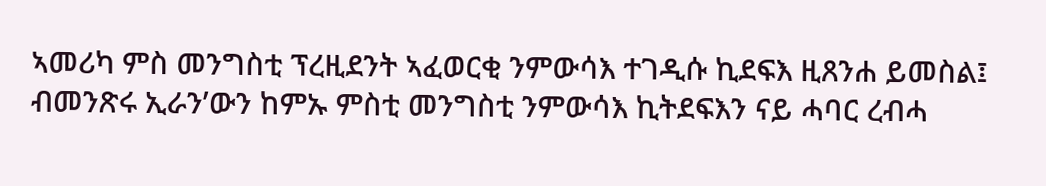ኣመሪካ ምስ መንግስቲ ፕረዚደንት ኣፈወርቂ ንምውሳእ ተገዲሱ ኪደፍእ ዚጸንሐ ይመስል፤ ብመንጽሩ ኢራን’ውን ከምኡ ምስቲ መንግስቲ ንምውሳእ ኪትደፍእን ናይ ሓባር ረብሓ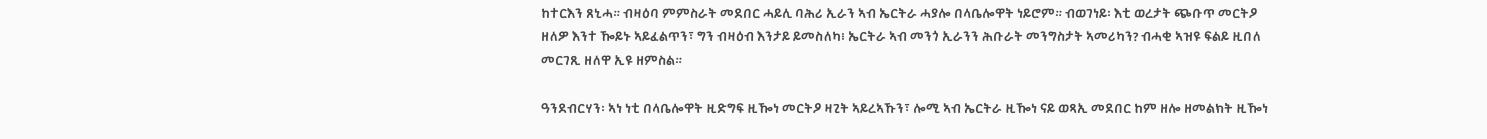ከተርእን ጸኒሓ። ብዛዕባ ምምስራት መደበር ሓይሊ ባሕሪ ኢራን ኣብ ኤርትራ ሓያሎ በላቤሎዋት ነይሮም። ብወገነይ፡ እቲ ወረታት ጭቡጥ መርትዖ ዘለዎ እንተ ዀይኑ ኣይፈልጥን፣ ግን ብዛዕብ እንታይ ይመስለካ፧ ኤርትራ ኣብ መንጎ ኢራንን ሕቡራት መንግስታት ኣመሪካን? ብሓቂ ኣዝዩ ፍልይ ዚበለ መርገጺ ዘለዋ ኢዩ ዘምስል።

ዓንደብርሃን፡ ኣነ ነቲ በላቤሎዋት ዚድግፍ ዚዀነ መርትዖ ዛጊት ኣይረኣኹን፣ ሎሚ ኣብ ኤርትራ ዚዀነ ናይ ወጻኢ መደበር ከም ዘሎ ዘመልክት ዚዀነ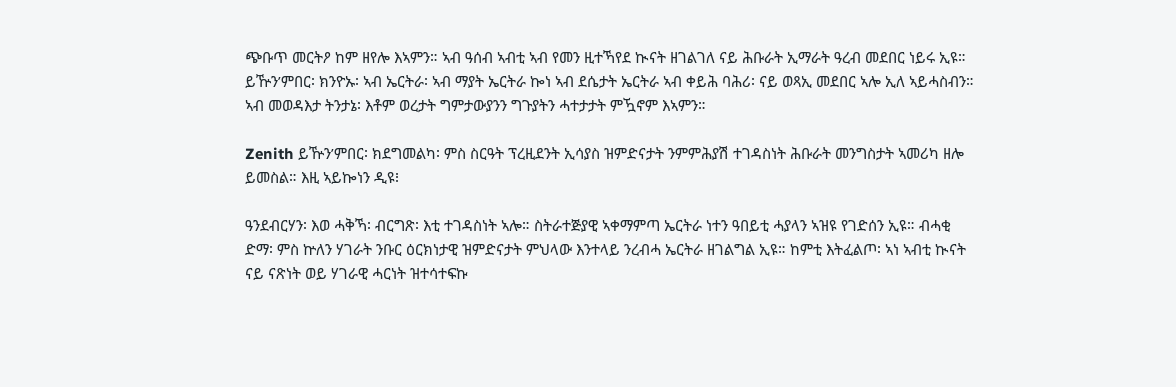ጭቡጥ መርትዖ ከም ዘየሎ እኣምን። ኣብ ዓሰብ ኣብቲ ኣብ የመን ዚተኻየደ ኲናት ዘገልገለ ናይ ሕቡራት ኢማራት ዓረብ መደበር ነይሩ ኢዩ። ይዅን’ምበር፡ ክንዮኡ፡ ኣብ ኤርትራ፡ ኣብ ማያት ኤርትራ ኰነ ኣብ ደሴታት ኤርትራ ኣብ ቀይሕ ባሕሪ፡ ናይ ወጻኢ መደበር ኣሎ ኢለ ኣይሓስብን። ኣብ መወዳእታ ትንታኔ፡ እቶም ወረታት ግምታውያንን ግጉያትን ሓተታታት ምዃኖም እኣምን።

Zenith ይዅን’ምበር፡ ክደግመልካ፡ ምስ ስርዓት ፕረዚደንት ኢሳያስ ዝምድናታት ንምምሕያሽ ተገዳስነት ሕቡራት መንግስታት ኣመሪካ ዘሎ ይመስል። እዚ ኣይኰነን ዲዩ፧

ዓንደብርሃን፡ እወ ሓቅኻ፡ ብርግጽ፡ እቲ ተገዳስነት ኣሎ። ስትራተጅያዊ ኣቀማምጣ ኤርትራ ነተን ዓበይቲ ሓያላን ኣዝዩ የገድሰን ኢዩ። ብሓቂ ድማ፡ ምስ ኵለን ሃገራት ንቡር ዕርክነታዊ ዝምድናታት ምህላው እንተላይ ንረብሓ ኤርትራ ዘገልግል ኢዩ። ከምቲ እትፈልጦ፡ ኣነ ኣብቲ ኲናት ናይ ናጽነት ወይ ሃገራዊ ሓርነት ዝተሳተፍኩ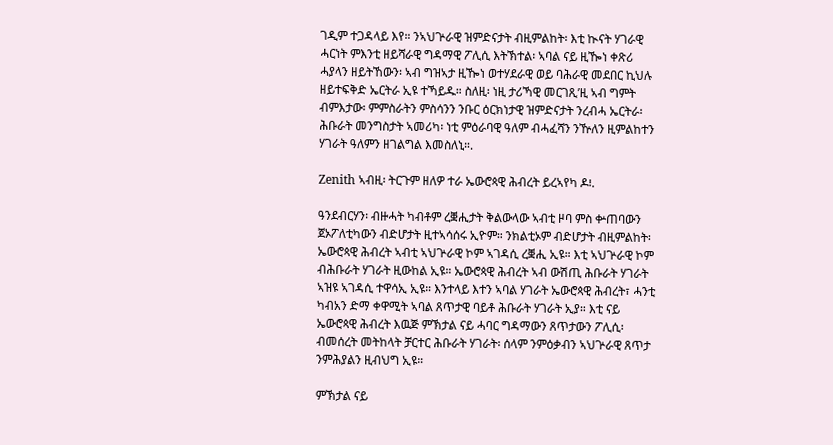ገዲም ተጋዳላይ እየ። ንኣህጕራዊ ዝምድናታት ብዚምልከት፡ እቲ ኲናት ሃገራዊ ሓርነት ምእንቲ ዘይሻራዊ ግዳማዊ ፖሊሲ እትኽተል፡ ኣባል ናይ ዚዀነ ቀጽሪ ሓያላን ዘይትኸውን፡ ኣብ ግዝኣታ ዚዀነ ወተሃደራዊ ወይ ባሕራዊ መደበር ኪህሉ ዘይተፍቅድ ኤርትራ ኢዩ ተኻይዱ። ስለዚ፡ ነዚ ታሪኻዊ መርገጺ’ዚ ኣብ ግምት ብምእታው፡ ምምስራትን ምስሳንን ንቡር ዕርክነታዊ ዝምድናታት ንረብሓ ኤርትራ፡ ሕቡራት መንግስታት ኣመሪካ፡ ነቲ ምዕራባዊ ዓለም ብሓፈሻን ንዅለን ዚምልከተን ሃገራት ዓለምን ዘገልግል እመስለኒ።.

Zenith ኣብዚ፡ ትርጉም ዘለዎ ተራ ኤውሮጳዊ ሕብረት ይረኣየካ ዶ፧.

ዓንደብርሃን፡ ብዙሓት ካብቶም ረቛሒታት ቅልውላው ኣብቲ ዞባ ምስ ቍጠባውን ጀኦፖለቲካውን ብድሆታት ዚተኣሳሰሩ ኢዮም። ንክልቲኦም ብድሆታት ብዚምልከት፡ ኤውሮጳዊ ሕብረት ኣብቲ ኣህጕራዊ ኮም ኣገዳሲ ረቛሒ ኢዩ። እቲ ኣህጕራዊ ኮም ብሕቡራት ሃገራት ዚውከል ኢዩ። ኤውሮጳዊ ሕብረት ኣብ ውሽጢ ሕቡራት ሃገራት ኣዝዩ ኣገዳሲ ተዋሳኢ ኢዩ። እንተላይ እተን ኣባል ሃገራት ኤውሮጳዊ ሕብረት፣ ሓንቲ ካብአን ድማ ቀዋሚት ኣባል ጸጥታዊ ባይቶ ሕቡራት ሃገራት ኢያ። እቲ ናይ ኤውሮጳዊ ሕብረት እዉጅ ምኽታል ናይ ሓባር ግዳማውን ጸጥታውን ፖሊሲ፡ ብመሰረት መትከላት ቻርተር ሕቡራት ሃገራት፡ ሰላም ንምዕቃብን ኣህጕራዊ ጸጥታ ንምሕያልን ዚብህግ ኢዩ።

ምኽታል ናይ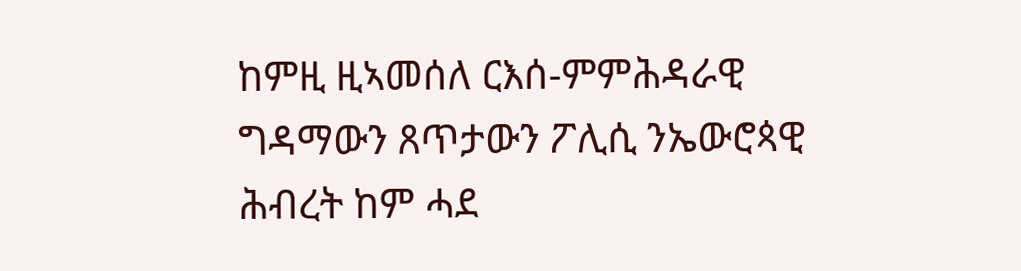ከምዚ ዚኣመሰለ ርእሰ-ምምሕዳራዊ ግዳማውን ጸጥታውን ፖሊሲ ንኤውሮጳዊ ሕብረት ከም ሓደ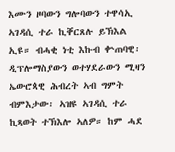እሙን ዞባውን ግሎባውን ተዋሳኢ ኣገዳሲ ተራ ኪቐርጸሉ ይኽእል ኢዩ። ብሓቂ ነቲ እኩብ ቍጠባዊ፡ ዲፕሎማስያውን ወተሃደራውን ሚዛን ኤውሮጳዊ ሕብረት ኣብ ግምት ብምእታው፡ ኣዝዩ ኣገዳሲ ተራ ኪጻወት ተኽእሎ ኣለዎ። ከም ሓደ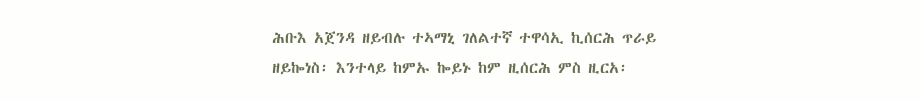ሕቡእ አጀንዳ ዘይብሉ ተኣማኒ ገለልተኛ ተዋሳኢ ኪሰርሕ ጥራይ ዘይኰነስ፡ እንተላይ ከምኡ ኰይኑ ከም ዚሰርሕ ምስ ዚርአ፡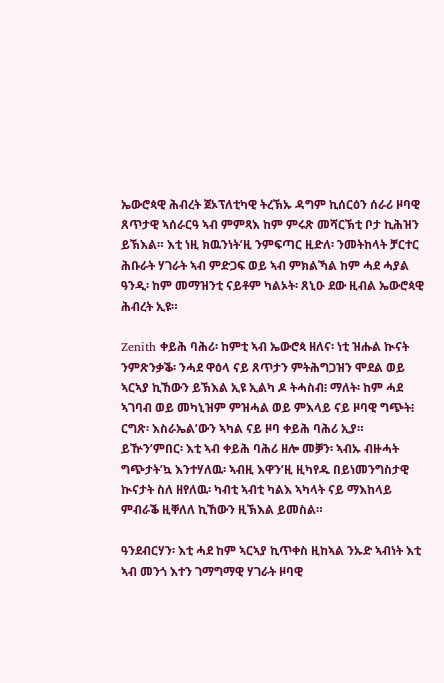ኤውሮጳዊ ሕብረት ጀኦፕለቲካዊ ትረኽኡ ዳግም ኪሰርዕን ሰራሪ ዞባዊ ጸጥታዊ ኣሰራርዓ ኣብ ምምጻእ ከም ምሩጽ መሻርኽቲ ቦታ ኪሕዝን ይኽእል። እቲ ነዚ ክዉንነት’ዚ ንምፍጣር ዚድለ፡ ንመትከላት ቻርተር ሕቡራት ሃገራት ኣብ ምድጋፍ ወይ ኣብ ምክልኻል ከም ሓደ ሓያል ዓንዲ፡ ከም መማዝንቲ ናይቶም ካልኦት፡ ጸኒዑ ደው ዚብል ኤውሮጳዊ ሕብረት ኢዩ።

Zenith ቀይሕ ባሕሪ፡ ከምቲ ኣብ ኤውሮጳ ዘለና፡ ነቲ ዝሑል ኲናት ንምጽንቃቕ፡ ንሓደ ዋዕላ ናይ ጸጥታን ምትሕግጋዝን ሞደል ወይ ኣርኣያ ኪኸውን ይኽእል ኢዩ ኢልካ ዶ ትሓስብ፧ ማለት፡ ከም ሓደ ኣገባብ ወይ መካኒዝም ምዝሓል ወይ ምእላይ ናይ ዞባዊ ግጭት፧ ርግጽ፡ እስራኤል’ውን ኣካል ናይ ዞባ ቀይሕ ባሕሪ ኢያ። ይዅን’ምበር፡ እቲ ኣብ ቀይሕ ባሕሪ ዘሎ መቓን፡ ኣብኡ ብዙሓት ግጭታት’ኳ እንተሃለዉ፡ ኣብዚ እዋን’ዚ ዚካየዱ በይነመንግስታዊ ኲናታት ስለ ዘየለዉ፡ ካብቲ ኣብቲ ካልእ ኣካላት ናይ ማእከላይ ምብራቕ ዚቐለለ ኪኸውን ዚኽእል ይመስል።

ዓንደብርሃን፡ እቲ ሓደ ከም ኣርኣያ ኪጥቀስ ዚከኣል ንኡድ ኣብነት እቲ ኣብ መንጎ እተን ገማግማዊ ሃገራት ዞባዊ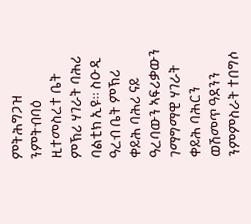ምትሕግጋዝ ንምትብባዕ ዚተመስረተ ቤት ምኽሪ ሃገራት ባሕሪ ባልቲክ ኢዩ። ስዑዲ ዓረብ ቤት ምኽሪ ቀይሕ ባሕሪ ናይ ዓረባውን ኣፍሪቃውን ገማግማዊ ሃገራት ቀይሕ ባሕርን ወሽመጥ ዓደንን ንምምስራት ተበግሶ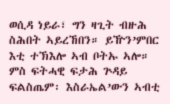ወሲዳ ነይራ፣ ግን ዛጊት ብዙሕ ስሕበት ኣይረኸበን። ይዅን’ምበር እቲ ተኽእሎ ኣብ ቦትኡ ኣሎ። ምስ ፍትሓዊ ፍታሕ ጕዳይ ፍልስጤም፡ እስራኤል’ውን ኣብቲ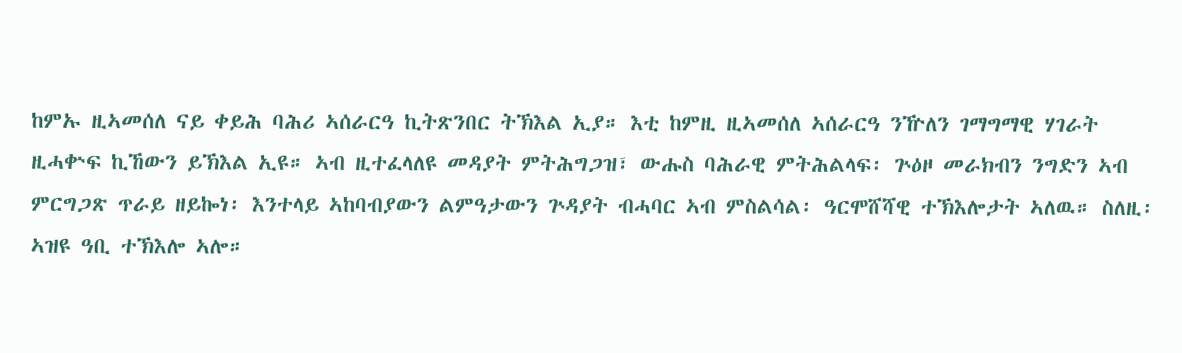ከምኡ ዚኣመሰለ ናይ ቀይሕ ባሕሪ ኣሰራርዓ ኪትጽንበር ትኽእል ኢያ። እቲ ከምዚ ዚኣመሰለ ኣሰራርዓ ንዅለን ገማግማዊ ሃገራት ዚሓቍፍ ኪኸውን ይኽእል ኢዩ። ኣብ ዚተፈላለዩ መዳያት ምትሕግጋዝ፣ ውሑስ ባሕራዊ ምትሕልላፍ፡ ጕዕዞ መራክብን ንግድን ኣብ ምርግጋጽ ጥራይ ዘይኰነ፡ እንተላይ ኣከባብያውን ልምዓታውን ጕዳያት ብሓባር ኣብ ምስልሳል፡ ዓርሞሸሻዊ ተኽእሎታት ኣለዉ። ስለዚ፡ ኣዝዩ ዓቢ ተኽእሎ ኣሎ።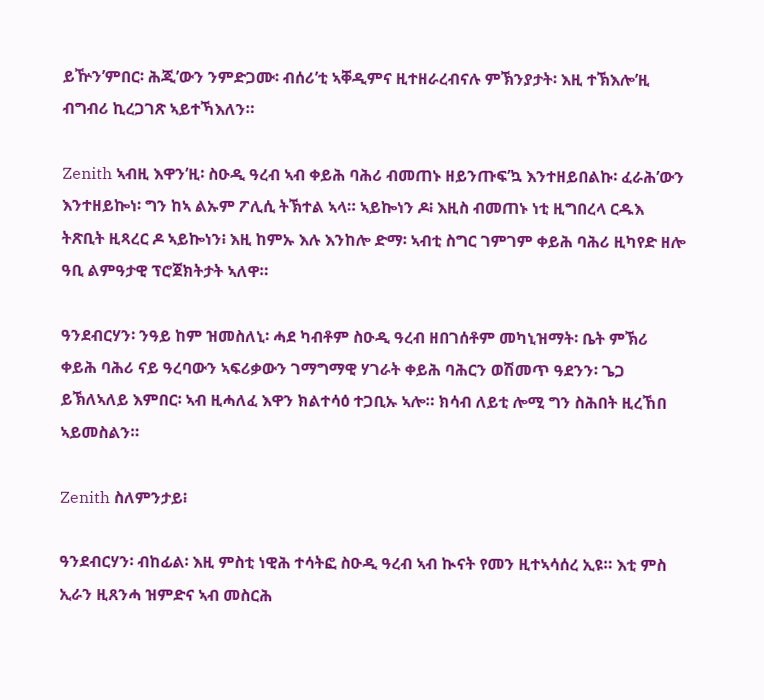ይዅን’ምበር፡ ሕጂ’ውን ንምድጋሙ፡ ብሰሪ’ቲ ኣቐዲምና ዚተዘራረብናሉ ምኽንያታት፡ እዚ ተኽእሎ’ዚ ብግብሪ ኪረጋገጽ ኣይተኻእለን።

Zenith ኣብዚ እዋን’ዚ፡ ስዑዲ ዓረብ ኣብ ቀይሕ ባሕሪ ብመጠኑ ዘይንጡፍ’ኳ እንተዘይበልኩ፡ ፈራሕ’ውን እንተዘይኰነ፡ ግን ከኣ ልኡም ፖሊሲ ትኽተል ኣላ። ኣይኰነን ዶ፧ እዚስ ብመጠኑ ነቲ ዚግበረላ ርዱእ ትጽቢት ዚጻረር ዶ ኣይኰነን፧ እዚ ከምኡ እሉ እንከሎ ድማ፡ ኣብቲ ስግር ገምገም ቀይሕ ባሕሪ ዚካየድ ዘሎ ዓቢ ልምዓታዊ ፕሮጀክትታት ኣለዋ።

ዓንደብርሃን፡ ንዓይ ከም ዝመስለኒ፡ ሓደ ካብቶም ስዑዲ ዓረብ ዘበገሰቶም መካኒዝማት፡ ቤት ምኽሪ ቀይሕ ባሕሪ ናይ ዓረባውን ኣፍሪቃውን ገማግማዊ ሃገራት ቀይሕ ባሕርን ወሽመጥ ዓደንን፡ ጌጋ ይኽለኣለይ እምበር፡ ኣብ ዚሓለፈ እዋን ክልተሳዕ ተጋቢኡ ኣሎ። ክሳብ ለይቲ ሎሚ ግን ስሕበት ዚረኸበ ኣይመስልን።

Zenith ስለምንታይ፧

ዓንደብርሃን፡ ብከፊል፡ እዚ ምስቲ ነዊሕ ተሳትፎ ስዑዲ ዓረብ ኣብ ኲናት የመን ዚተኣሳሰረ ኢዩ። እቲ ምስ ኢራን ዚጸንሓ ዝምድና ኣብ መስርሕ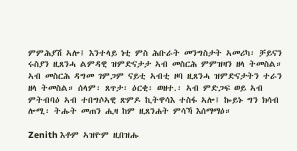ምምሕያሽ ኣሎ፤ እንተላይ ነቲ ምስ ሕቡራት መንግስታት ኣመሪካ፡ ቻይናን ሩስያን ዚጸንሓ ልምዳዊ ዝምድናታታ ኣብ መስርሕ ምምዝዛን ዘላ ትመስል። ኣብ መስርሕ ዳግመ ገምጋም ናይቲ ኣብቲ ዞባ ዚጸንሓ ዝምድናታትን ተራን ዘላ ትመስል። ሰላም፡ ጸጥታ፡ ዕርቂ፡ ወዘተ.፡ ኣብ ምድጋፍ ወይ ኣብ ምትብባዕ ኣብ ተበግሶኣዊ ጽምዶ ኪትዋሳእ ተስፋ ኣሎ፤ ኰይኑ ግን ክሳብ ሎሚ፡ ትሑት መጠን ሒዛ ከም ዚጸንሐት ምሳኻ እሰማማዕ።

Zenith እቶም ኣዝዮም ዚበዝሑ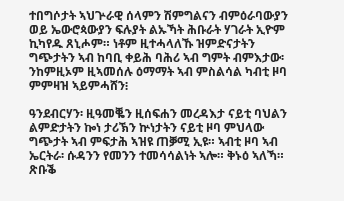ተበግሶታት ኣህጕራዊ ሰላምን ሽምግልናን ብምዕራባውያን ወይ ኤውሮጳውያን ፍሉያት ልኡኻት ሕቡራት ሃገራት ኢዮም ኪካየዱ ጸኒሖም። ነቶም ዚተሓላለኹ ዝምድናታትን ግጭታትን ኣብ ከባቢ ቀይሕ ባሕሪ ኣብ ግምት ብምእታው፡ ንከምዚኦም ዚኣመሰሉ ዕማማት ኣብ ምስልሳል ካብቲ ዞባ ምምዛዝ ኣይምሓሸን፧

ዓንደብርሃን፡ ዚዓመቘን ዚሰፍሐን መረዳእታ ናይቲ ባህልን ልምድታትን ኰነ ታሪኽን ኵነታትን ናይቲ ዞባ ምህላው ግጭታት ኣብ ምፍታሕ ኣዝዩ ጠቓሚ ኢዩ። ኣብቲ ዞባ ኣብ ኤርትራ፡ ሱዳንን የመንን ተመሳሳልነት ኣሎ። ቅኑዕ ኣለኻ። ጽቡቕ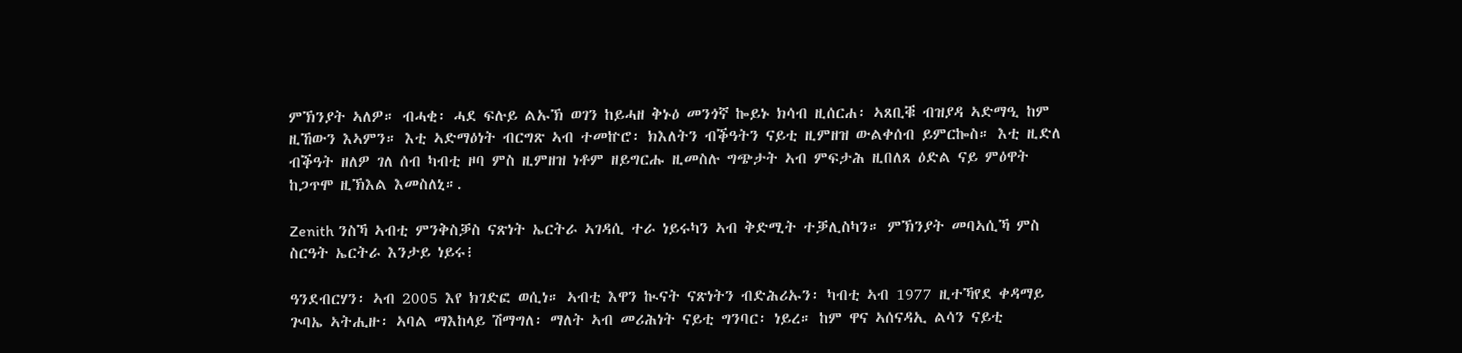ምኽንያት ኣለዎ። ብሓቂ፡ ሓደ ፍሉይ ልኡኽ ወገን ከይሓዘ ቅኑዕ መንጎኛ ኰይኑ ክሳብ ዚሰርሐ፡ ኣጸቢቑ ብዝያዳ ኣድማዒ ከም ዚኸውን እኣምን። እቲ ኣድማዕነት ብርግጽ ኣብ ተመኵሮ፡ ክእለትን ብቕዓትን ናይቲ ዚምዘዝ ውልቀሰብ ይምርኰስ። እቲ ዚድለ ብቕዓት ዘለዎ ገለ ሰብ ካብቲ ዞባ ምስ ዚምዘዝ ነቶም ዘይግርሑ ዚመስሉ ግጭታት ኣብ ምፍታሕ ዚበለጸ ዕድል ናይ ምዕዋት ከጋጥሞ ዚኽእል እመስለኒ።.

Zenith ንስኻ ኣብቲ ምንቅስቓስ ናጽነት ኤርትራ ኣገዳሲ ተራ ነይሩካን ኣብ ቅድሚት ተቓሊስካን። ምኽንያት መባኣሲኻ ምስ ስርዓት ኤርትራ እንታይ ነይሩ፧

ዓንደብርሃን፡ ኣብ 2005 እየ ክገድፎ ወሲነ። ኣብቲ እዋን ኲናት ናጽነትን ብድሕሪኡን፡ ካብቲ ኣብ 1977 ዚተኻየደ ቀዳማይ ጕባኤ ኣትሒዙ፡ ኣባል ማእከላይ ሽማግለ፡ ማለት ኣብ መሪሕነት ናይቲ ግንባር፡ ነይረ። ከም ዋና ኣሰናዳኢ ልሳን ናይቲ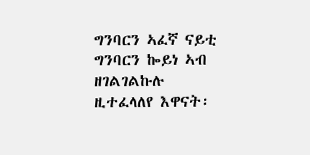ግንባርን ኣፈኛ ናይቲ ግንባርን ኰይነ ኣብ ዘገልገልኩሉ ዚተፈላለየ እዋናት፡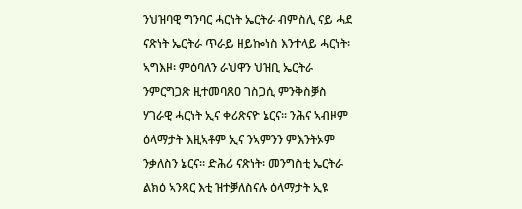ንህዝባዊ ግንባር ሓርነት ኤርትራ ብምስሊ ናይ ሓደ ናጽነት ኤርትራ ጥራይ ዘይኰነስ እንተላይ ሓርነት፡ ኣግእዞ፡ ምዕባለን ራህዋን ህዝቢ ኤርትራ ንምርግጋጽ ዚተመባጸዐ ገስጋሲ ምንቅስቓስ ሃገራዊ ሓርነት ኢና ቀሪጽናዮ ኔርና። ንሕና ኣብዞም ዕላማታት እዚኣቶም ኢና ንኣምንን ምእንትኦም ንቃለስን ኔርና። ድሕሪ ናጽነት፡ መንግስቲ ኤርትራ ልክዕ ኣንጻር እቲ ዝተቓለስናሉ ዕላማታት ኢዩ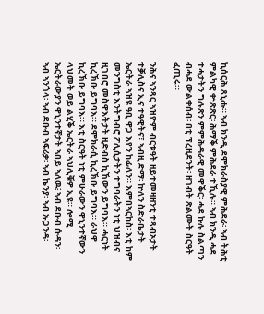ኪሰርሕ ጸኒሑ። ኣብ ክንዲ ደሞክራስያዊ ምሕደራ፡ ኣብ ትሕቲ ምልካዊ ቍጽጽር፡ ሕማቕ ምሕደራ ተኺሉ። ኣብ ክንዲ ሓደ ተሓታትን ግሉጽን ምምሕዳራዊ መዋቕር፡ ሓደ ኩሉ ስልጣን ብሓደ ውልቀሰብ፡ በቲ ፕረዚደንት፡ ዘገብት ጽልሙት ስርዓት ፈጢሩ።

ንሕና ኣንጻር ኣዝዮም ብርቱዓት ዘይተመዛዘንቲ ተጻብኦታት ተቓሊስና ኢና ተዓዊትና፣ ኣብዚ ድማ፡ ኵለን ስድራቤታት ኤርትራ ኣዝዩ ዓቢ ዋጋ እየን ከፊለን። እምበኣርከስ፡ እቲ ከም መንግስቲ እንትግብሮ ፖሊሲታትን ተግባራትን ነቲ ህዝብና ዚገበሮ መስዋእትታት ዚድብስ ኪኸውን ይግባእ። ሓርነት ኪረኽቡ ይግባእ። ደሞክራሲ ኪረኽቡ ይግባእ። ራህዋ ኪረኽቡ ይግባእ። እቲ ስርዓት ነቲ ምሁራውን ዋኒንተኛውን ላህመት ወይ ልሂቕ ኤርትራ ኣህሊቑዎ ኢዩ። ሎሚ ኤርትራውያን ዋኒንተኛታት ኣበይ ኣለዉ፧ ኣብ ደቡብ ሱዳን፡ ኣብ ኣንጎላ፡ ኣብ ደቡብ ኣፍሪቃ፡ ኣብ ኬንያ፡ ኣብ ኡጋንዳ፡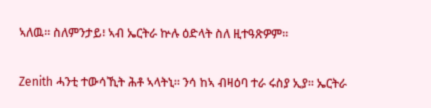ኣለዉ። ስለምንታይ፧ ኣብ ኤርትራ ኵሉ ዕድላት ስለ ዚተዓጽዎም።

Zenith ሓንቲ ተውሳኺት ሕቶ ኣላትኒ። ንሳ ከኣ ብዛዕባ ተራ ሩስያ ኢያ። ኤርትራ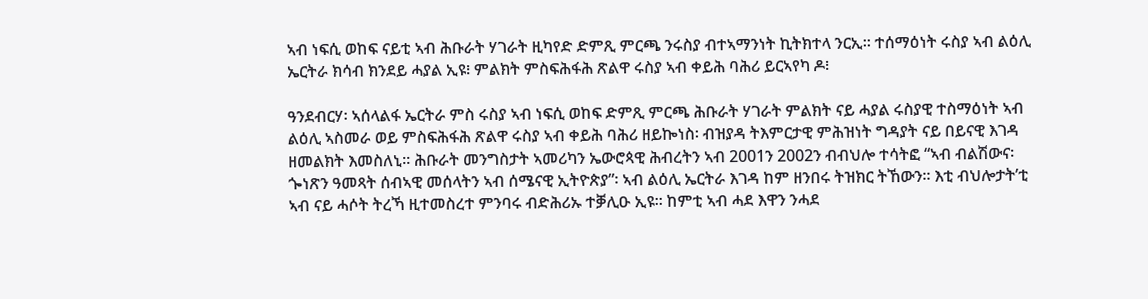ኣብ ነፍሲ ወከፍ ናይቲ ኣብ ሕቡራት ሃገራት ዚካየድ ድምጺ ምርጫ ንሩስያ ብተኣማንነት ኪትክተላ ንርኢ። ተሰማዕነት ሩስያ ኣብ ልዕሊ ኤርትራ ክሳብ ክንደይ ሓያል ኢዩ፧ ምልክት ምስፍሕፋሕ ጽልዋ ሩስያ ኣብ ቀይሕ ባሕሪ ይርኣየካ ዶ፧

ዓንደብርሃ፡ ኣሰላልፋ ኤርትራ ምስ ሩስያ ኣብ ነፍሲ ወከፍ ድምጺ ምርጫ ሕቡራት ሃገራት ምልክት ናይ ሓያል ሩስያዊ ተስማዕነት ኣብ ልዕሊ ኣስመራ ወይ ምስፍሕፋሕ ጽልዋ ሩስያ ኣብ ቀይሕ ባሕሪ ዘይኰነስ፡ ብዝያዳ ትእምርታዊ ምሕዝነት ግዳያት ናይ በይናዊ እገዳ ዘመልክት እመስለኒ። ሕቡራት መንግስታት ኣመሪካን ኤውሮጳዊ ሕብረትን ኣብ 2001ን 2002ን ብብህሎ ተሳትፎ “ኣብ ብልሽውና፡ ጐነጽን ዓመጻት ሰብኣዊ መሰላትን ኣብ ሰሜናዊ ኢትዮጵያ”፡ ኣብ ልዕሊ ኤርትራ እገዳ ከም ዘንበሩ ትዝክር ትኸውን። እቲ ብህሎታት’ቲ ኣብ ናይ ሓሶት ትረኻ ዚተመስረተ ምንባሩ ብድሕሪኡ ተቓሊዑ ኢዩ። ከምቲ ኣብ ሓደ እዋን ንሓደ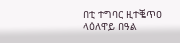በቲ ተግባር ዚተቘጥዐ ላዕለዋይ በዓል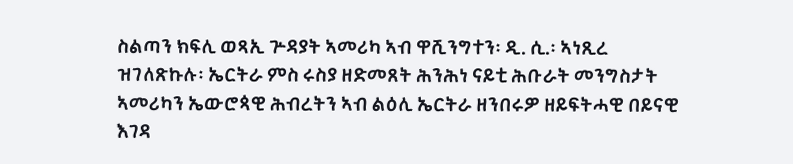ስልጣን ክፍሊ ወጻኢ ጕዳያት ኣመሪካ ኣብ ዋሺንግተን፡ ዲ. ሲ.፡ ኣነጺረ ዝገለጽኩሉ፡ ኤርትራ ምስ ሩስያ ዘድመጸት ሕንሕነ ናይቲ ሕቡራት መንግስታት ኣመሪካን ኤውሮጳዊ ሕብረትን ኣብ ልዕሊ ኤርትራ ዘንበሩዎ ዘይፍትሓዊ በይናዊ እገዳ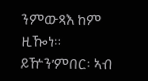ንምውጻእ ከም ዚዀነ። ይዅን’ምበር፡ ኣብ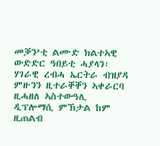መቓን’ቲ ልሙድ ክልተኣዊ ውድድር ዓበይቲ ሓያላን፡ ሃገራዊ ረብሓ ኤርትራ ብዝያዳ ምዙንን ዚተራቐቐን ኣቀራርባ ዚሓዘለ ኣስተውዓሊ ዲፕሎማሲ ምኽታል ከም ዚጠልብ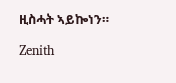ዚስሓት ኣይኰነን።

Zenith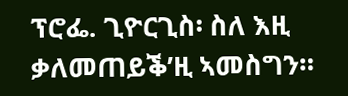ፕሮፌ. ጊዮርጊስ፡ ስለ እዚ ቃለመጠይቕ’ዚ ኣመስግን።